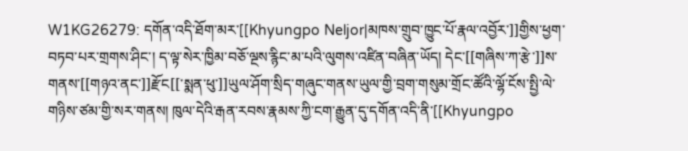W1KG26279: དགོན་འདི་ཐོག་མར་[[Khyungpo Neljor|མཁས་གྲུབ་ཁྱུང་པོ་རྣལ་འབྱོར་]]གྱིས་ཕྱག་བཏབ་པར་གྲགས་ཤིང་། ད་ལྟ་སེར་ཁྱིམ་བཅོ་ལྔས་རྙིང་མ་པའི་ལུགས་འཛིན་བཞིན་ཡོད། དེང་[[གཞིས་ཀ་རྩེ་]]ས་གནས་[[གཉའ་ནང་]]རྫོང[[་སྨན་ཕུ་]]ཡུལ་ཤོག་སྲིད་གཞུང་གནས་ཡུལ་གྱི་བྲག་གསུམ་གྲོང་ཚོའི་ལྷོ་ངོས་སྤྱི་ལེ་གཉིས་ཙམ་གྱི་སར་གནས། ཁུལ་དེའི་རྒན་རབས་རྣམས་ཀྱི་ངག་རྒྱུན་དུ་དགོན་འདི་ནི་[[Khyungpo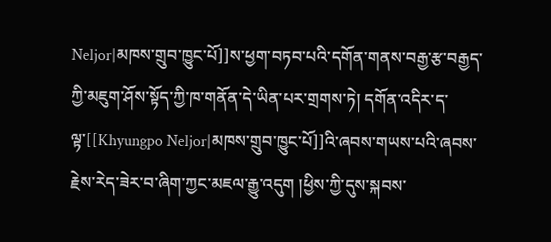Neljor|མཁས་གྲུབ་ཁྱུང་པོ]]ས་ཕྱག་བཏབ་པའི་དགོན་གནས་བརྒྱ་རྩ་བརྒྱད་ཀྱི་མཇུག་ཤོས་སྟོད་ཀྱི་ཁ་གནོན་དེ་ཡིན་པར་གྲགས་ཏེ། དགོན་འདིར་ད་ལྟ་[[Khyungpo Neljor|མཁས་གྲུབ་ཁྱུང་པོ]]འི་ཞབས་གཡས་པའི་ཞབས་རྗེས་རེད་ཟེར་བ་ཞིག་ཀྱང་མཇལ་རྒྱུ་འདུག །ཕྱིས་ཀྱི་དུས་སྐབས་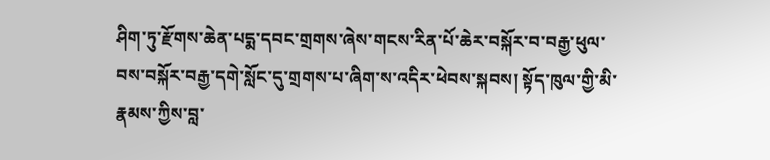ཤིག་ཏུ་རྫོགས་ཆེན་པདྨ་དབང་གྲགས་ཞེས་གངས་རིན་པོ་ཆེར་བསྐོར་བ་བརྒྱ་ཕུལ་བས་བསྐོར་བརྒྱ་དགེ་སློང་དུ་གྲགས་པ་ཞིག་ས་འདིར་ཕེབས་སྐབས། སྟོད་ཁུལ་གྱི་མི་རྣམས་ཀྱིས་བླ་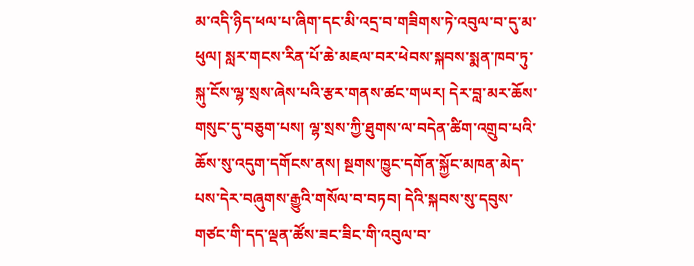མ་འདི་ཉིད་ཕལ་པ་ཞིག་དང་མི་འདྲ་བ་གཟིགས་ཏེ་འབུལ་བ་དུ་མ་ཕུལ། སླར་གངས་རིན་པོ་ཆེ་མཇལ་བར་ཕེབས་སྐབས་སྨན་ཁབ་ཏུ་སྐུ་ངོས་ལྷ་སྲས་ཞེས་པའི་རྩར་གནས་ཚང་གཡར། དེར་བླ་མར་ཆོས་གསུང་དུ་བཅུག་པས། ལྷ་སྲས་ཀྱི་ཐུགས་ལ་བདེན་ཚིག་འགྲུབ་པའི་ཆོས་སུ་འདུག་དགོངས་ནས། སྔགས་ཁྱུང་དགོན་སྐྱོང་མཁན་མེད་པས་དེར་བཞུགས་རྒྱུའི་གསོལ་བ་བཏབ། དེའི་སྐབས་སུ་དབུས་གཙང་གི་དད་ལྡན་ཚོས་ཟང་ཟིང་གི་འབུལ་བ་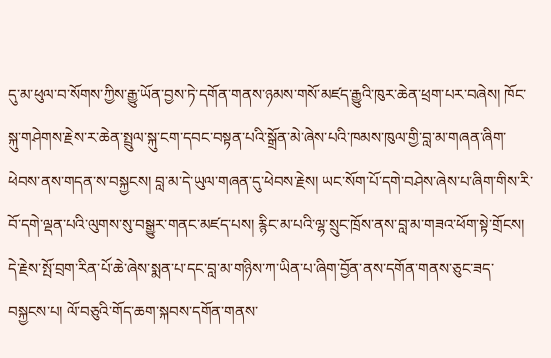དུ་མ་ཕུལ་བ་སོགས་ཀྱིས་རྒྱུ་ཡོན་བྱས་ཏེ་དགོན་གནས་ཉམས་གསོ་མཛད་རྒྱུའི་ཁུར་ཆེན་ཕྲག་པར་བཞེས། ཁོང་སྐུ་གཤེགས་རྗེས་ར་ཆེན་སྤྲུལ་སྐུ་ངག་དབང་བསྟན་པའི་སྒྲོན་མེ་ཞེས་པའི་ཁམས་ཁུལ་གྱི་བླ་མ་གཞན་ཞིག་ཕེབས་ནས་གདན་ས་བསྐྱངས། བླ་མ་དེ་ཡུལ་གཞན་དུ་ཕེབས་རྗེས། ཡང་སོག་པོ་དགེ་བཤེས་ཞེས་པ་ཞིག་གིས་རི་བོ་དགེ་ལྡན་པའི་ལུགས་སུ་བསྒྱུར་གནང་མཛད་པས། རྙིང་མ་པའི་ལྷ་སྲུང་ཁྲོས་ནས་བླ་མ་གཟའ་ཕོག་སྟེ་གྲོངས། དེ་རྗེས་སྤོ་བྲག་རིན་པོ་ཆེ་ཞེས་སྨན་པ་དང་བླ་མ་གཉིས་ཀ་ཡིན་པ་ཞིག་བྱོན་ནས་དགོན་གནས་ཅུང་ཟད་བསྐྱངས་པ། ལོ་བཅུའི་གོད་ཆག་སྐབས་དགོན་གནས་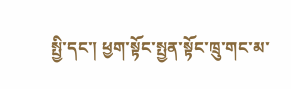སྤྱི་དང་། ཕྱག་སྟོང་སྤྱན་སྟོང་ཁྲུ་གང་མ་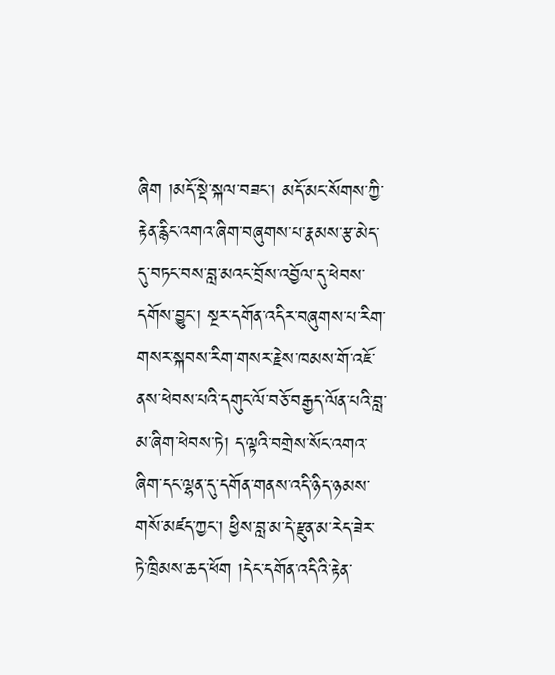ཞིག །མདོ་སྡེ་སྐལ་བཟང་། མདོ་མང་སོགས་ཀྱི་རྟེན་རྙིང་འགའ་ཞིག་བཞུགས་པ་རྣམས་རྩ་མེད་དུ་བཏང་བས་བླ་མའང་བྲོས་འབྱོལ་དུ་ཕེབས་དགོས་བྱུང་། སྔར་དགོན་འདིར་བཞུགས་པ་རིག་གསར་སྐབས་རིག་གསར་རྗེས་ཁམས་གོ་འཇོ་ནས་ཕེབས་པའི་དགུང་ལོ་བཅོ་བརྒྱད་ལོན་པའི་བླ་མ་ཞིག་ཕེབས་ཏེ། ད་ལྟའི་བགྲེས་སོང་འགའ་ཞིག་དང་ལྷན་དུ་དགོན་གནས་འདི་ཉིད་ཉམས་གསོ་མཛད་ཀྱང་། ཕྱིས་བླ་མ་དེ་རྫུན་མ་རེད་ཟེར་ཏེ་ཁྲིམས་ཆད་ཕོག །དེང་དགོན་འདིའི་རྟེན་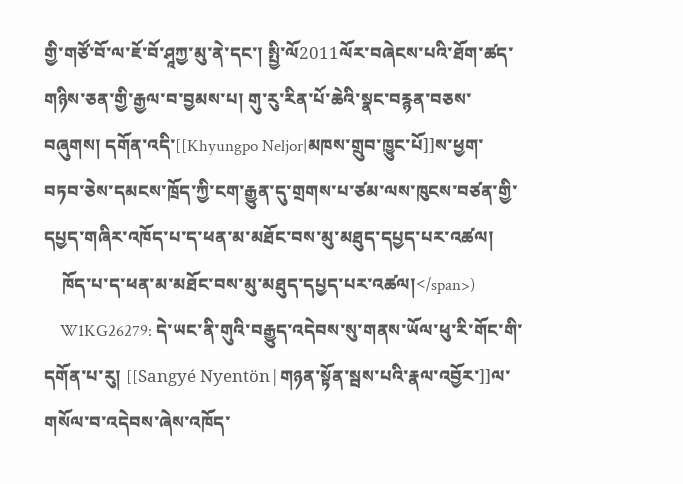གྱི་གཙོ་བོ་ལ་ཇོ་བོ་ཤཱཀྱ་མུ་ནེ་དང་། སྤྱི་ལོ2011ལོར་བཞེངས་པའི་ཐོག་ཚད་གཉིས་ཅན་གྱི་རྒྱལ་བ་བྱམས་པ། གུ་རུ་རིན་པོ་ཆེའི་སྣང་བརྙན་བཅས་བཞུགས། དགོན་འདི་[[Khyungpo Neljor|མཁས་གྲུབ་ཁྱུང་པོ]]ས་ཕྱག་བཏབ་ཅེས་དམངས་ཁྲོད་ཀྱི་ངག་རྒྱུན་དུ་གྲགས་པ་ཙམ་ལས་ཁུངས་བཙན་གྱི་དཔྱད་གཞིར་འཁོད་པ་ད་ཕན་མ་མཐོང་བས་མུ་མཐུད་དཔྱད་པར་འཚལ།
    ཁོད་པ་ད་ཕན་མ་མཐོང་བས་མུ་མཐུད་དཔྱད་པར་འཚལ།</span>)
    W1KG26279: དེ་ཡང་ནི་གུའི་བརྒྱུད་འདེབས་སུ་གནས་ཡོལ་ཕུ་རི་གོང་གི་དགོན་པ་རུ། [[Sangyé Nyentön|གཉན་སྟོན་སྦས་པའི་རྣལ་འབྱོར་]]ལ་གསོལ་བ་འདེབས་ཞེས་འཁོད་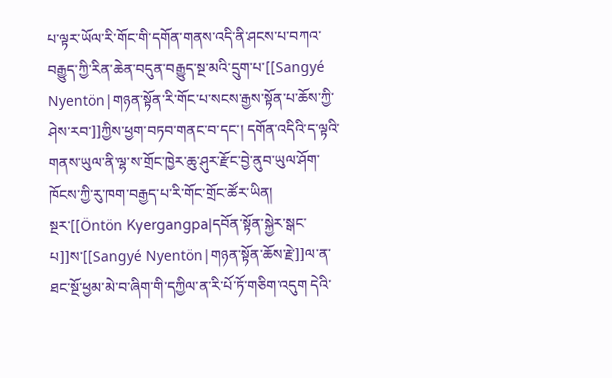པ་ལྟར་ཡོལ་རི་གོང་གི་དགོན་གནས་འདི་ནི་ཤངས་པ་བཀའ་བརྒྱུད་ཀྱི་རིན་ཆེན་བདུན་བརྒྱུད་སྔ་མའི་དྲུག་པ་[[Sangyé Nyentön|གཉན་སྟོན་རི་གོང་པ་སངས་རྒྱས་སྟོན་པ་ཆོས་ཀྱི་ཤེས་རབ་]]ཀྱིས་ཕྱག་བཏབ་གནང་བ་དང་། དགོན་འདིའི་ད་ལྟའི་གནས་ཡུལ་ནི་ལྷ་ས་གྲོང་ཁྱེར་ཆུ་ཤུར་རྫོང་བྱེ་ནུབ་ཡུལ་ཤོག་ཁོངས་ཀྱི་རུ་ཁག་བརྒྱད་པ་རི་གོང་གྲོང་ཚོར་ཡིན། སྔར་[[Öntön Kyergangpa|དབོན་སྟོན་སྐྱེར་སྒང་པ]]ས་[[Sangyé Nyentön|གཉན་སྟོན་ཆོས་རྗེ་]]ལ་ན་ཐང་སྔོ་ཕྱམ་མེ་བ་ཞིག་གི་དཀྱིལ་ན་རི་པོ་ཏོ་གཅིག་འདུག དེའི་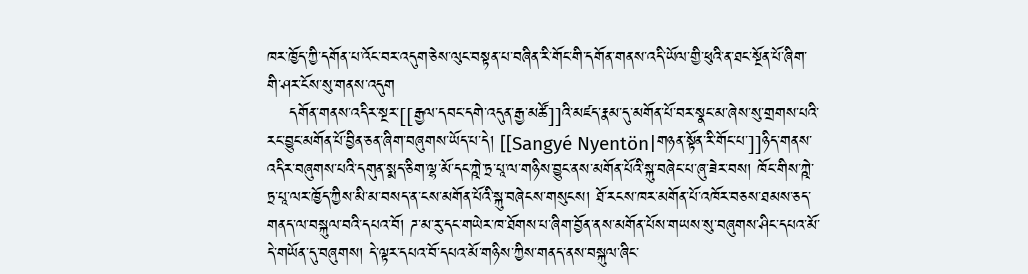ཁར་ཁྱོད་ཀྱི་དགོན་པ་འོང་བར་འདུག་ཅེས་ལུང་བསྟན་པ་བཞིན་རི་གོང་གི་དགོན་གནས་འདི་ཡོལ་གྱི་ཕུའི་ན་ཐང་སྔོན་པོ་ཞིག་གི་ཤར་ངོས་སུ་གནས་འདུག
    དགོན་གནས་འདིར་སྔར་[[རྒྱལ་དབང་དགེ་འདུན་རྒྱ་མཚོ]]འི་མཛད་རྣམ་དུ་མགོན་པོ་བར་སྣང་མ་ཞེས་སུ་གྲགས་པའི་རང་བྱུང་མགོན་པོ་བྱིན་ཅན་ཞིག་བཞུགས་ཡོད་པ་དེ། [[Sangyé Nyentön|གཉན་སྟོན་རི་གོང་པ་]]ཉིད་གནས་འདིར་བཞུགས་པའི་དགུན་སྨད་ཅིག་ལྷ་མོ་དང་ཀྵེ་ཏྲ་པཱ་ལ་གཉིས་བྱུང་ནས་མགོན་པོའི་སྐུ་བཞེང་པ་ཞུ་ཟེར་བས། ཁོང་གིས་ཀྵེ་ཏྲ་པཱ་ལར་ཁྱོད་ཀྱིས་མི་མ་བསད་ན་ངས་མགོན་པོའི་སྐུ་བཞེངས་གསུངས། ཐོ་རངས་ཁར་མགོན་པོ་འཁོར་བཅས་ཐམས་ཅད་གནད་ལ་བསྐུལ་བའི་དཔའ་བོ། ཌ་མ་རུ་དང་གཡེར་ཁ་ཐོགས་པ་ཞིག་བྱོན་ནས་མགོན་པོས་གཡས་སུ་བཞུགས་ཤིང་དཔའ་མོ་དེ་གཡོན་དུ་བཞུགས། དེ་ལྟར་དཔའ་བོ་དཔའ་མོ་གཉིས་ཀྱིས་གནད་ནས་བསྐུལ་ཞིང་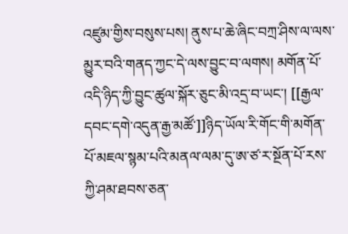འཛུམ་གྱིས་བསུས་པས། ནུས་པ་ཆེ་ཞིང་བཀྲ་ཤིས་ལ་ལས་མྱུར་བའི་གནད་ཀྱང་དེ་ལས་བྱུང་བ་ལགས། མགོན་པོ་འདི་ཉིད་ཀྱི་བྱུང་ཚུལ་སྐོར་ཅུང་མི་འདྲ་བ་ཡང་། [[རྒྱལ་དབང་དགེ་འདུན་རྒྱ་མཚོ་]]ཉིད་ཡོལ་རི་གོང་གི་མགོན་པོ་མཇལ་སྙམ་པའི་མནལ་ལམ་དུ་ཨ་ཙ་ར་སྔོན་པོ་རས་ཀྱི་ཤམ་ཐབས་ཅན་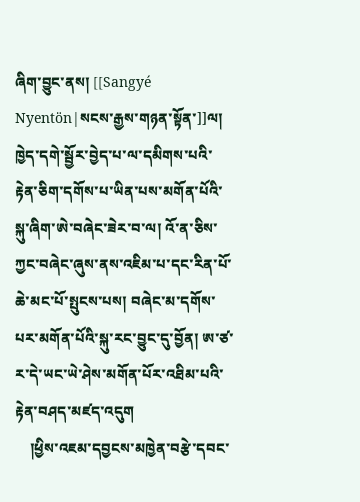ཞིག་བྱུང་ནས། [[Sangyé Nyentön|སངས་རྒྱས་གཉན་སྟོན་]]ལ། ཁྱེད་དགེ་སྦྱོར་བྱེད་པ་ལ་དམིགས་པའི་རྟེན་ཅིག་དགོས་པ་ཡིན་པས་མགོན་པོའི་སྐུ་ཞིག་ཨེ་བཞེང་ཟེར་བ་ལ། འོ་ན་ཅིས་ཀྱང་བཞེང་ཞུས་ནས་འཇིམ་པ་དང་རིན་པོ་ཆེ་མང་པོ་སྤུངས་པས། བཞེང་མ་དགོས་པར་མགོན་པོའི་སྐུ་རང་བྱུང་དུ་བྱོན། ཨ་ཙ་ར་དེ་ཡང་ཡེ་ཤེས་མགོན་པོར་འཐིམ་པའི་རྟེན་བཤད་མཛད་འདུག
    །ཕྱིས་འཇམ་དབྱངས་མཁྱེན་བརྩེ་དབང་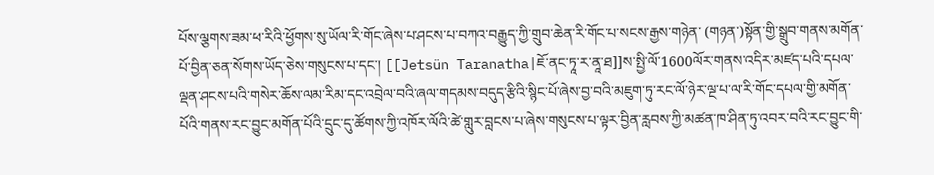པོས་ལྕགས་ཟམ་ཕ་རིའི་ཕྱོགས་སུ་ཡོལ་རི་གོང་ཞེས་པ་ཤངས་པ་བཀའ་བརྒྱུད་ཀྱི་གྲུབ་ཆེན་རི་གོང་པ་སངས་རྒྱས་གཉེན་ (གཉན་)སྟོན་གྱི་སྒྲུབ་གནས་མགོན་པོ་བྱིན་ཅན་སོགས་ཡོད་ཅེས་གསུངས་པ་དང་། [[Jetsün Taranatha|ཇོ་ནང་ཏཱ་ར་ནཱ་ཐ]]ས་སྤྱི་ལོ་1600ལོར་གནས་འདིར་མཛད་པའི་དཔལ་ལྡན་ཤངས་པའི་གསེར་ཆོས་ལམ་རིམ་དང་འབྲེལ་བའི་ཞལ་གདམས་བདུད་རྩིའི་སྙིང་པོ་ཞེས་བྱ་བའི་མཇུག་ཏུ་རང་ལོ་ཉེར་ལྔ་པ་ལ་རི་གོང་དཔལ་གྱི་མགོན་པོའི་གནས་རང་བྱུང་མགོན་པོའི་དྲུང་དུ་ཚོགས་ཀྱི་འཁོར་ལོའི་ཚེ་གླུར་བླངས་པ་ཞེས་གསུངས་པ་ལྟར་བྱིན་རླབས་ཀྱི་མཚན་ཁ་ཤིན་ཏུ་འབར་བའི་རང་བྱུང་གི་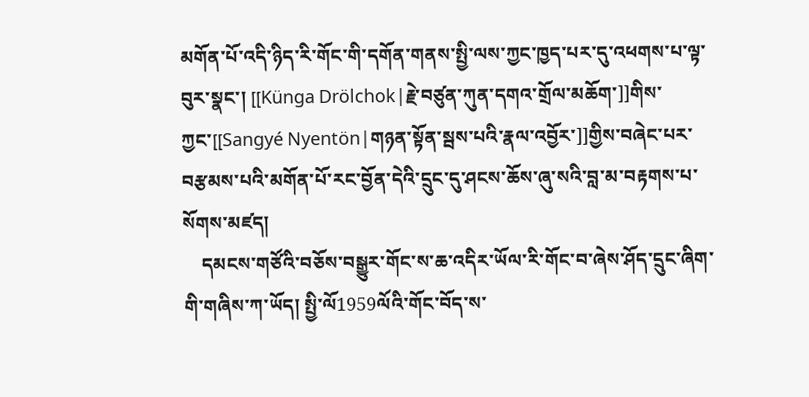མགོན་པོ་འདི་ཉིད་རི་གོང་གི་དགོན་གནས་སྤྱི་ལས་ཀྱང་ཁྱད་པར་དུ་འཕགས་པ་ལྟ་བུར་སྣང་། [[Künga Drölchok|རྗེ་བཙུན་ཀུན་དགའ་གྲོལ་མཆོག་]]གིས་ཀྱང་[[Sangyé Nyentön|གཉན་སྟོན་སྦས་པའི་རྣལ་འབྱོར་]]གྱིས་བཞེང་པར་བརྩམས་པའི་མགོན་པོ་རང་བྱོན་དེའི་དྲུང་དུ་ཤངས་ཆོས་ཞུ་སའི་བླ་མ་བརྟགས་པ་སོགས་མཛད།
    དམངས་གཙོའི་བཅོས་བསྒྱུར་གོང་ས་ཆ་འདིར་ཡོལ་རི་གོང་བ་ཞེས་ཤོད་དྲུང་ཞིག་གི་གཞིས་ཀ་ཡོད། སྤྱི་ལོ1959ལོའི་གོང་བོད་ས་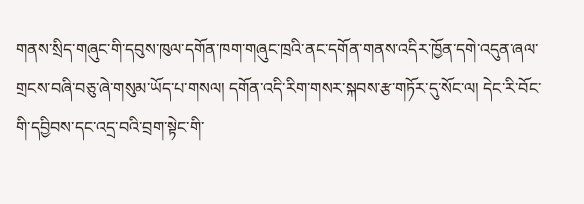གནས་སྲིད་གཞུང་གི་དབུས་ཁུལ་དགོན་ཁག་གཞུང་ཁྲའི་ནང་དགོན་གནས་འདིར་ཁྱོན་དགེ་འདུན་ཞལ་གྲངས་བཞི་བཅུ་ཞེ་གསུམ་ཡོད་པ་གསལ། དགོན་འདི་རིག་གསར་སྐབས་རྩ་གཏོར་དུ་སོང་ལ། དེང་རི་བོང་གི་དབྱིབས་དང་འདྲ་བའི་བྲག་སྟེང་གི་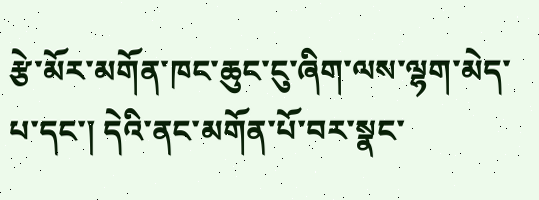རྩེ་མོར་མགོན་ཁང་ཆུང་ངུ་ཞིག་ལས་ལྷག་མེད་པ་དང་། དེའི་ནང་མགོན་པོ་བར་སྣང་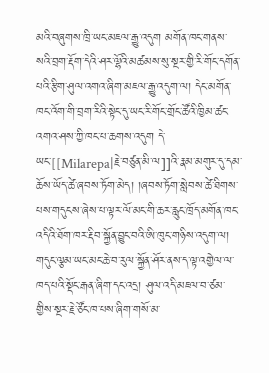མའི་བཞུགས་ཁྲི་ཡང་མཇལ་རྒྱུ་འདུག མགོན་ཁང་གནས་སའི་བྲག་རྡོག་དེའི་ཤར་ལྷོའི་མཚམས་སུ་སྔར་གྱི་རི་གོང་དགོན་པའི་རྩིག་ཤུལ་འགའ་ཞིག་མཇལ་རྒྱུ་འདུག་ལ། དེང་མགོན་ཁང་འོག་གི་བྲག་རིའི་སྟེང་དུ་ཡང་རི་གོང་གྲོང་ཚོའི་ཁྱིམ་ཚང་འགའ་ཤས་ཀྱི་ཁང་པ་ཆགས་འདུག དེ་ཡང་[[Milarepa|རྗེ་བཙུན་མི་ལ]]འི་རྣམ་མགུར་དུ་དམ་ཆོས་ཡོད་ཚེ་ཞབས་ཏོག་མེད། །ཞབས་ཏོག་སླེབས་ཚེ་ཐིགས་པས་གདུངས་ཞེས་པ་ལྟར་ལོ་མང་གི་ཆར་རླུང་ཁྲོད་མགོན་ཁང་འདིའི་ཐོག་ཁར་རྡིབ་སྐྱོན་བྱུང་བའི་ཨི་ཁུང་གཉིས་འདུག་ལ། གདུང་ལྕམ་ཡང་མང་ཆེ་བ་རུལ་སྐྱོན་ཤོར་ནས་ད་ལྟ་འགྱེལ་ལ་ཁད་པའི་སྡོང་རྒན་ཞིག་དང་འདྲ། ཤུལ་འདི་མཇལ་བ་ཙམ་གྱིས་སྔར་རྗེ་ཙོང་ཁ་པས་ཞིག་གསོ་མ་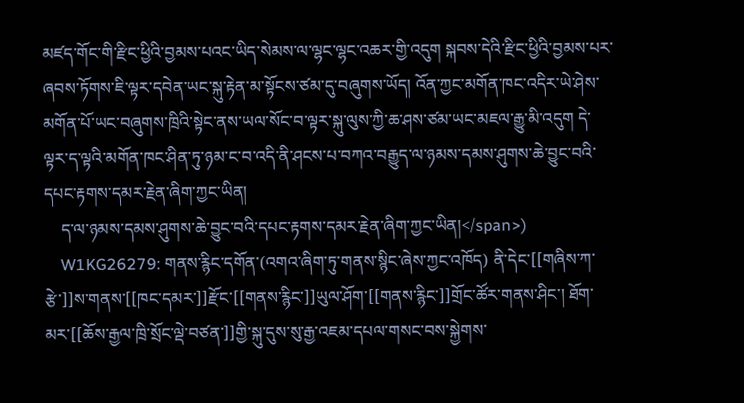མཛད་གོང་གི་རྫིང་ཕྱིའི་བྱམས་པའང་ཡིད་སེམས་ལ་ལྷང་ལྷང་འཆར་གྱི་འདུག སྐབས་དེའི་རྫིང་ཕྱིའི་བྱམས་པར་ཞབས་ཏོགས་ཇི་ལྟར་དབེན་ཡང་སྐུ་རྟེན་མ་སྟོངས་ཙམ་དུ་བཞུགས་ཡོད། འོན་ཀྱང་མགོན་ཁང་འདིར་ཡེ་ཤེས་མགོན་པོ་ཡང་བཞུགས་ཁྲིའི་སྟེང་ནས་ཡལ་སོང་བ་ལྟར་སྐུ་ལུས་ཀྱི་ཆ་ཤས་ཙམ་ཡང་མཇལ་རྒྱུ་མི་འདུག དེ་ལྟར་ད་ལྟའི་མགོན་ཁང་ཤིན་ཏུ་ཉམ་ང་བ་འདི་ནི་ཤངས་པ་བཀའ་བརྒྱུད་ལ་ཉམས་དམས་ཤུགས་ཆེ་བྱུང་བའི་དཔང་རྟགས་དམར་རྗེན་ཞིག་ཀྱང་ཡིན།
    ད་ལ་ཉམས་དམས་ཤུགས་ཆེ་བྱུང་བའི་དཔང་རྟགས་དམར་རྗེན་ཞིག་ཀྱང་ཡིན།</span>)
    W1KG26279: གནས་རྙིང་དགོན་(འགའ་ཞིག་ཏུ་གནས་སྙིང་ཞེས་ཀྱང་འཁོད) ནི་དེང་[[གཞིས་ཀ་རྩེ་]]ས་གནས་[[ཁང་དམར་]]རྫོང་[[གནས་རྙིང་]]ཡུལ་ཤོག་[[གནས་རྙིང་]]གྲོང་ཚོར་གནས་ཤིང་། ཐོག་མར་[[ཆོས་རྒྱལ་ཁྲི་སྲོང་ལྡེ་བཙན་]]གྱི་སྐུ་དུས་སུ་རྒྱ་འཇམ་དཔལ་གསང་བས་སྐྱེགས་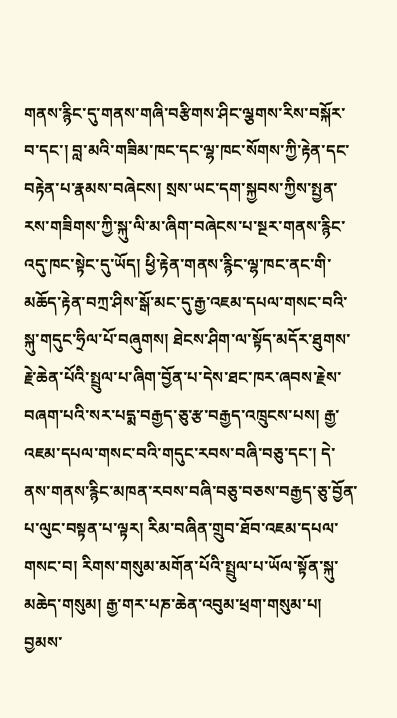གནས་རྙིང་དུ་གནས་གཞི་བརྩིགས་ཤིང་ལྕགས་རིས་བསྐོར་བ་དང་། བླ་མའི་གཟིམ་ཁང་དང་ལྷ་ཁང་སོགས་ཀྱི་རྟེན་དང་བརྟེན་པ་རྣམས་བཞེངས། སྲས་ཡང་དག་སྐྱབས་ཀྱིས་སྤྱན་རས་གཟིགས་ཀྱི་སྐུ་ལི་མ་ཞིག་བཞེངས་པ་སྔར་གནས་རྙིང་འདུ་ཁང་སྟེང་དུ་ཡོད། ཕྱི་རྟེན་གནས་རྙིང་ལྷ་ཁང་ནང་གི་མཆོད་རྟེན་བཀྲ་ཤིས་སྒོ་མང་དུ་རྒྱ་འཇམ་དཔལ་གསང་བའི་སྐུ་གདུང་ཧྲིལ་པོ་བཞུགས། ཐེངས་ཤིག་ལ་སྟོད་མདོར་ཐུགས་རྗེ་ཆེན་པོའི་སྤྲུལ་པ་ཞིག་བྱོན་པ་དེས་ཐང་ཁར་ཞབས་རྗེས་བཞག་པའི་སར་པདྨ་བརྒྱད་ཅུ་རྩ་བརྒྱད་འཁྲུངས་པས། རྒྱ་འཇམ་དཔལ་གསང་བའི་གདུང་རབས་བཞི་བཅུ་དང་། དེ་ནས་གནས་རྙིང་མཁན་རབས་བཞི་བཅུ་བཅས་བརྒྱད་ཅུ་བྱོན་པ་ལུང་བསྟན་པ་ལྟར། རིམ་བཞིན་གྲུབ་ཐོབ་འཇམ་དཔལ་གསང་བ། རིགས་གསུམ་མགོན་པོའི་སྤྲུལ་པ་ཡོལ་སྟོན་སྐུ་མཆེད་གསུམ། རྒྱ་གར་པཎ་ཆེན་འབུམ་ཕྲག་གསུམ་པ། བྱམས་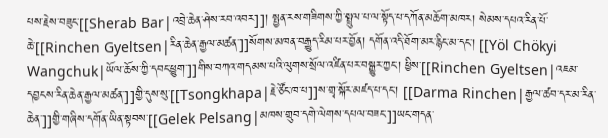པས་རྗེས་བཟུང་[[Sherab Bar|འབྲེ་ཆེན་ཤེས་རབ་འབར]]། སྤྱན་རས་གཟིགས་ཀྱི་སྤྲུལ་པ་ལ་སྟོད་པ་དཀོན་མཆོག་མཁར། སེམས་དཔའ་རིན་པོ་ཆེ་[[Rinchen Gyeltsen|རིན་ཆེན་རྒྱལ་མཚན་]]སོགས་མཁན་བརྒྱུད་རིམ་པར་བྱོན། དགོན་འདི་ཐོག་མར་རྙིང་མ་དང་། [[Yöl Chökyi Wangchuk|ཡོལ་ཆོས་ཀྱི་དབང་ཕྱུག་]]གིས་བཀའ་གདམས་པའི་ལུགས་སྲོལ་འཛིན་པར་བསྒྱུར་ཀྱང་། ཕྱིས་[[Rinchen Gyeltsen|འཇམ་དབྱངས་རིན་ཆེན་རྒྱལ་མཚན་]]གྱི་དུས་སུ་[[Tsongkhapa|རྗེ་ཙོང་ཁ་པ]]ས་གྲྭ་སྐོར་མཛད་པ་དང་། [[Darma Rinchen|རྒྱལ་ཚབ་དར་མ་རིན་ཆེན་]]གྱི་གཞིས་དགོན་ཡིན་སྟབས་[[Gelek Pelsang|མཁས་གྲུབ་དགེ་ལེགས་དཔལ་བཟང་]]ཡང་གདན་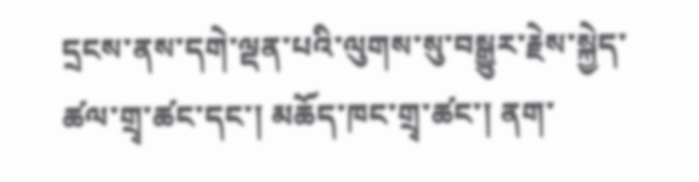དྲངས་ནས་དགེ་ལྡན་པའི་ལུགས་སུ་བསྒྱུར་རྗེས་སྐྱེད་ཚལ་གྲྭ་ཚང་དང་། མཆོད་ཁང་གྲྭ་ཚང་། ནག་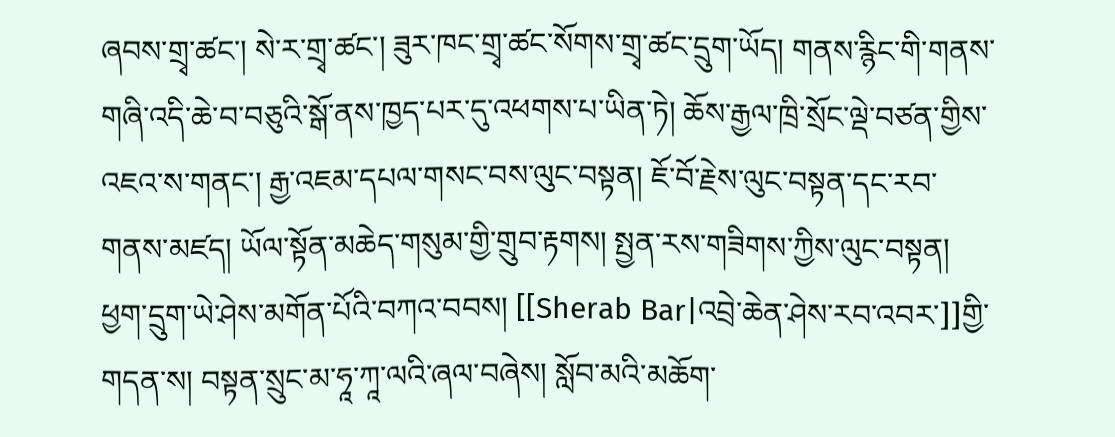ཞབས་གྲྭ་ཚང་། སེ་ར་གྲྭ་ཚང་། ཟུར་ཁང་གྲྭ་ཚང་སོགས་གྲྭ་ཚང་དྲུག་ཡོད། གནས་རྙིང་གི་གནས་གཞི་འདི་ཆེ་བ་བཅུའི་སྒོ་ནས་ཁྱད་པར་དུ་འཕགས་པ་ཡིན་ཏེ། ཆོས་རྒྱལ་ཁྲི་སྲོང་ལྡེ་བཙན་གྱིས་འཇའ་ས་གནང་། རྒྱ་འཇམ་དཔལ་གསང་བས་ལུང་བསྟན། ཇོ་བོ་རྗེས་ལུང་བསྟན་དང་རབ་གནས་མཛད། ཡོལ་སྟོན་མཆེད་གསུམ་གྱི་གྲུབ་རྟགས། སྤྱན་རས་གཟིགས་ཀྱིས་ལུང་བསྟན། ཕྱག་དྲུག་ཡེ་ཤེས་མགོན་པོའི་བཀའ་བབས། [[Sherab Bar|འབྲེ་ཆེན་ཤེས་རབ་འབར་]]གྱི་གདན་ས། བསྟན་སྲུང་མ་ཧཱ་ཀཱ་ལའི་ཞལ་བཞེས། སློབ་མའི་མཆོག་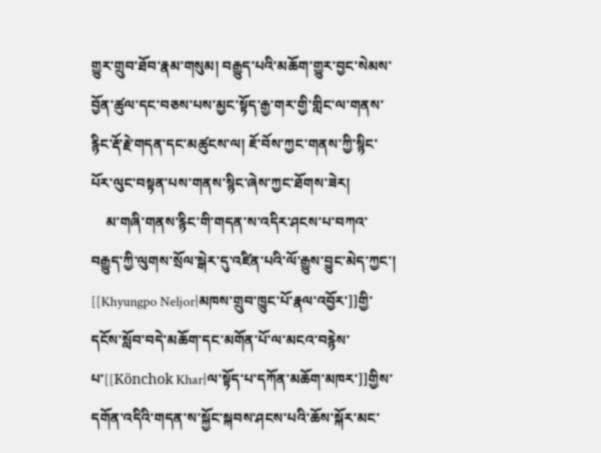གྱུར་གྲུབ་ཐོབ་རྣམ་གསུམ། བརྒྱུད་པའི་མཆོག་གྱུར་བྱང་སེམས་བྱོན་ཚུལ་དང་བཅས་པས་མྱང་སྟོད་རྒྱ་གར་གྱི་གླིང་ལ་གནས་རྙིང་རྡོ་རྗེ་གདན་དང་མཚུངས་ལ། ཇོ་བོས་ཀྱང་གནས་ཀྱི་སྙིང་པོར་ལུང་བསྟན་པས་གནས་སྙིང་ཞེས་ཀྱང་ཐོགས་ཟེར།
    མ་གཞི་གནས་རྙིང་གི་གདན་ས་འདིར་ཤངས་པ་བཀའ་བརྒྱུད་ཀྱི་ལུགས་སྲོལ་སྒེར་དུ་འཛིན་པའི་ལོ་རྒྱུས་བྱུང་མེད་ཀྱང་། [[Khyungpo Neljor|མཁས་གྲུབ་ཁྱུང་པོ་རྣལ་འབྱོར་]]གྱི་དངོས་སློབ་བདེ་མཆོག་དང་མགོན་པོ་ལ་མངའ་བརྙེས་པ་[[Könchok Khar|ལ་སྟོད་པ་དཀོན་མཆོག་མཁར་]]གྱིས་དགོན་འདིའི་གདན་ས་སྐྱོང་སྐབས་ཤངས་པའི་ཆོས་སྐོར་མང་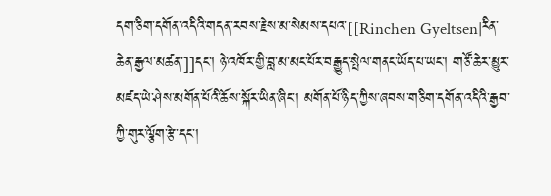དག་ཅིག་དགོན་འདིའི་གདན་རབས་རྗེས་མ་སེམས་དཔའ་[[Rinchen Gyeltsen|རིན་ཆེན་རྒྱལ་མཚན་]]དང་། ཉེ་འཁོར་གྱི་བླ་མ་མང་པོར་བརྒྱུད་སྤེལ་གནང་ཡོད་པ་ཡང་། གཙོ་ཆེར་མྱུར་མཛད་ཡེ་ཤེས་མགོན་པོའི་ཆོས་སྐོར་ཡིན་ཞིང་། མགོན་པོ་ཉིད་ཀྱིས་ཞབས་གཅིག་དགོན་འདིའི་རྒྱབ་ཀྱི་གུར་ལྕོག་རྩེ་དང་།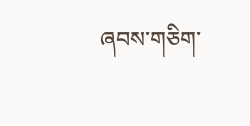ཞབས་གཅིག་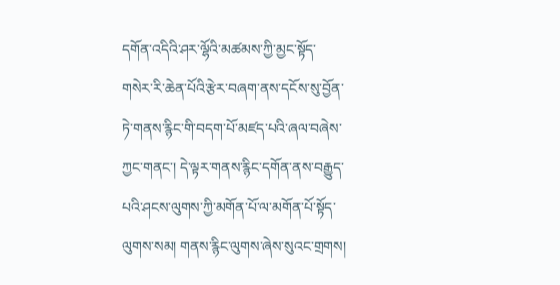དགོན་འདིའི་ཤར་ལྷོའི་མཚམས་ཀྱི་མྱང་སྟོད་གསེར་རི་ཆེན་པོའི་རྩེར་བཞག་ནས་དངོས་སུ་བྱོན་ཏེ་གནས་རྙིང་གི་བདག་པོ་མཛད་པའི་ཞལ་བཞེས་ཀྱང་གནང་། དེ་ལྟར་གནས་རྙིང་དགོན་ནས་བརྒྱུད་པའི་ཤངས་ལུགས་ཀྱི་མགོན་པོ་ལ་མགོན་པོ་སྟོད་ལུགས་སམ། གནས་རྙིང་ལུགས་ཞེས་སུའང་གྲགས།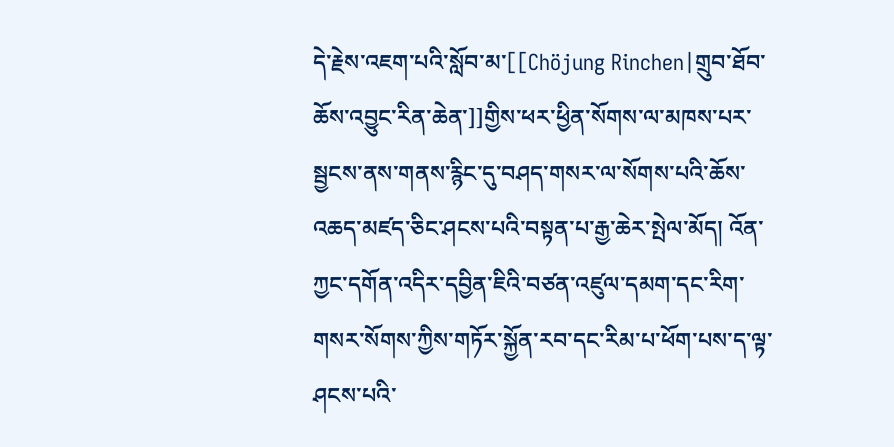དེ་རྗེས་འཇག་པའི་སློབ་མ་[[Chöjung Rinchen|གྲུབ་ཐོབ་ཆོས་འབྱུང་རིན་ཆེན་]]གྱིས་ཕར་ཕྱིན་སོགས་ལ་མཁས་པར་སྦྱངས་ནས་གནས་རྙིང་དུ་བཤད་གསར་ལ་སོགས་པའི་ཆོས་འཆད་མཛད་ཅིང་ཤངས་པའི་བསྟན་པ་རྒྱ་ཆེར་སྤེལ་མོད། འོན་ཀྱང་དགོན་འདིར་དབྱིན་ཇིའི་བཙན་འཛུལ་དམག་དང་རིག་གསར་སོགས་ཀྱིས་གཏོར་སྐྱོན་རབ་དང་རིམ་པ་ཕོག་པས་ད་ལྟ་ཤངས་པའི་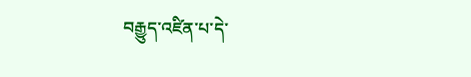བརྒྱུད་འཛིན་པ་དེ་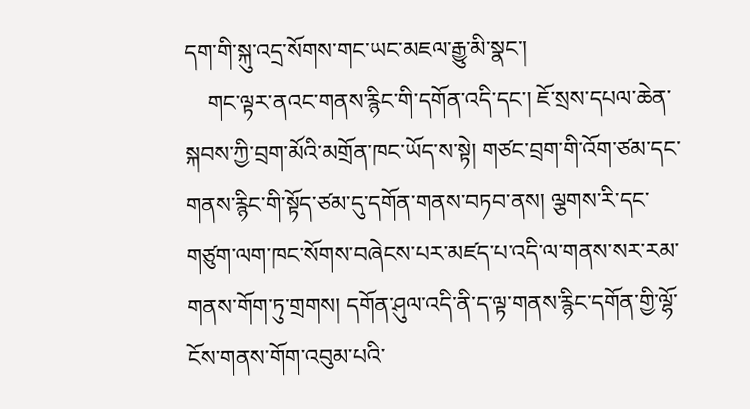དག་གི་སྐུ་འདྲ་སོགས་གང་ཡང་མཇལ་རྒྱུ་མི་སྣང་།
    གང་ལྟར་ནའང་གནས་རྙིང་གི་དགོན་འདི་དང་། ཇོ་སྲས་དཔལ་ཆེན་སྐབས་ཀྱི་བྲག་མོའི་མགྲོན་ཁང་ཡོད་ས་སྟེ། གཙང་བྲག་གི་འོག་ཙམ་དང་གནས་རྙིང་གི་སྟོད་ཙམ་དུ་དགོན་གནས་བཏབ་ནས། ལྕགས་རི་དང་གཙུག་ལག་ཁང་སོགས་བཞེངས་པར་མཛད་པ་འདི་ལ་གནས་སར་རམ་གནས་གོག་ཏུ་གྲགས། དགོན་ཤུལ་འདི་ནི་ད་ལྟ་གནས་རྙིང་དགོན་གྱི་ལྷོ་ངོས་གནས་གོག་འབུམ་པའི་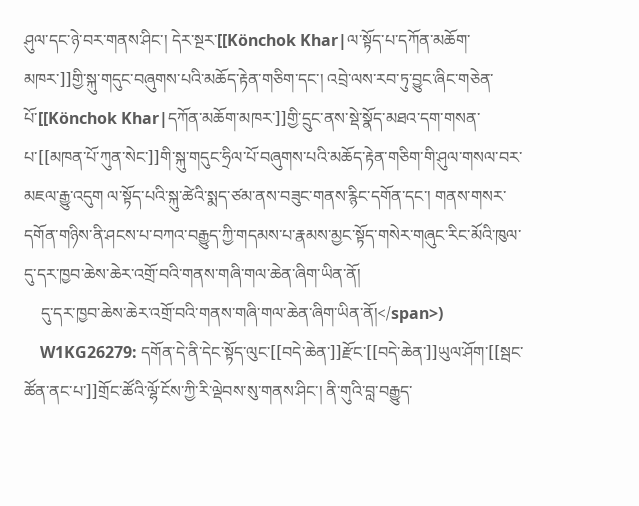ཤུལ་དང་ཉེ་བར་གནས་ཤིང་། དེར་སྔར་[[Könchok Khar|ལ་སྟོད་པ་དཀོན་མཆོག་མཁར་]]གྱི་སྐུ་གདུང་བཞུགས་པའི་མཆོད་རྟེན་གཅིག་དང་། འབྲེ་ལས་རབ་ཏུ་བྱུང་ཞིང་གཅེན་པོ་[[Könchok Khar|དཀོན་མཆོག་མཁར་]]གྱི་དྲུང་ནས་སྡེ་སྣོད་མཐའ་དག་གསན་པ་[[མཁན་པོ་ཀུན་སེང་]]གི་སྐུ་གདུང་ཧྲིལ་པོ་བཞུགས་པའི་མཆོད་རྟེན་གཅིག་གི་ཤུལ་གསལ་བར་མཇལ་རྒྱུ་འདུག ལ་སྟོད་པའི་སྐུ་ཚེའི་སྨད་ཙམ་ནས་བཟུང་གནས་རྙིང་དགོན་དང་། གནས་གསར་དགོན་གཉིས་ནི་ཤངས་པ་བཀའ་བརྒྱུད་ཀྱི་གདམས་པ་རྣམས་མྱང་སྟོད་གསེར་གཞུང་རིང་མོའི་ཁུལ་དུ་དར་ཁྱབ་ཆེས་ཆེར་འགྲོ་བའི་གནས་གཞི་གལ་ཆེན་ཞིག་ཡིན་ནོ།
    དུ་དར་ཁྱབ་ཆེས་ཆེར་འགྲོ་བའི་གནས་གཞི་གལ་ཆེན་ཞིག་ཡིན་ནོ།</span>)
    W1KG26279: དགོན་དེ་ནི་དེང་སྟོད་ལུང་[[བདེ་ཆེན་]]རྫོང་[[བདེ་ཆེན་]]ཡུལ་ཤོག་[[སྦང་ཚོན་ནང་པ་]]གྲོང་ཚོའི་ལྷོ་ངོས་ཀྱི་རི་ལྡེབས་སུ་གནས་ཤིང་། ནི་གུའི་བླ་བརྒྱུད་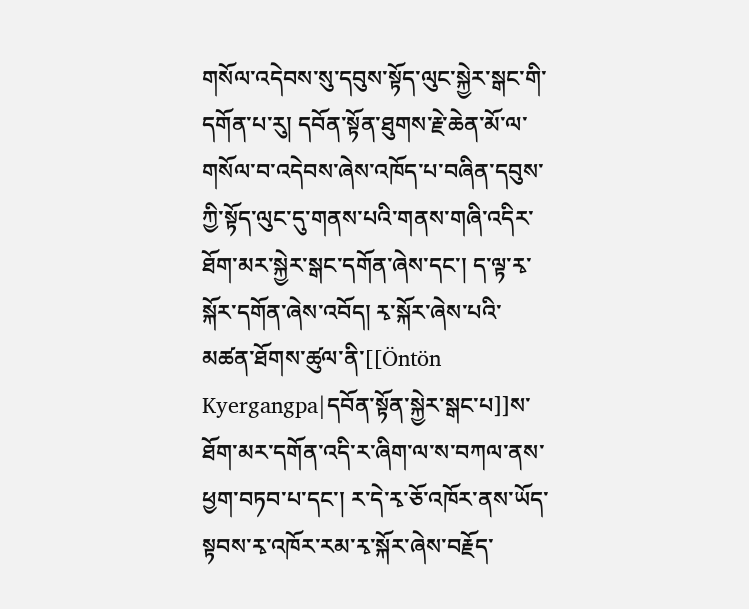གསོལ་འདེབས་སུ་དབུས་སྟོད་ལུང་སྐྱེར་སྒང་གི་དགོན་པ་རུ། དབོན་སྟོན་ཐུགས་རྗེ་ཆེན་མོ་ལ་གསོལ་བ་འདེབས་ཞེས་འཁོད་པ་བཞིན་དབུས་ཀྱི་སྟོད་ལུང་དུ་གནས་པའི་གནས་གཞི་འདིར་ཐོག་མར་སྐྱེར་སྒང་དགོན་ཞེས་དང་། ད་ལྟ་རྭ་སྐོར་དགོན་ཞེས་འབོད། རྭ་སྐོར་ཞེས་པའི་མཚན་ཐོགས་ཚུལ་ནི་[[Öntön Kyergangpa|དབོན་སྟོན་སྐྱེར་སྒང་པ]]ས་ཐོག་མར་དགོན་འདི་ར་ཞིག་ལ་ས་བཀལ་ནས་ཕྱག་བཏབ་པ་དང་། ར་དེ་རྭ་ཅོ་འཁོར་ནས་ཡོད་སྟབས་རྭ་འཁོར་རམ་རྭ་སྐོར་ཞེས་བརྗོད་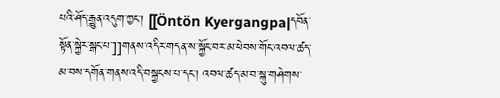པའི་ཤོད་རྒྱུན་འདུག་ཀྱང་། [[Öntön Kyergangpa|དབོན་སྟོན་སྐྱེར་སྒང་པ་]]གནས་འདིར་གདན་ས་སྐྱོང་བར་མ་ཕེབས་གོང་འབལ་ཚད་མ་བས་དགོན་གནས་འདི་བསྐྱངས་པ་དང་། འབལ་ཚད་མ་བ་སྐུ་གཤེགས་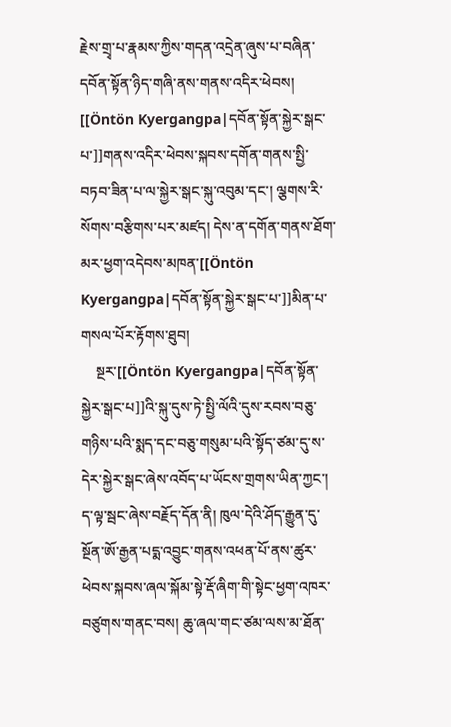རྗེས་གྲྭ་པ་རྣམས་ཀྱིས་གདན་འདྲེན་ཞུས་པ་བཞིན་དབོན་སྟོན་ཉིད་གཞི་ནས་གནས་འདིར་ཕེབས། [[Öntön Kyergangpa|དབོན་སྟོན་སྐྱེར་སྒང་པ་]]གནས་འདིར་ཕེབས་སྐབས་དགོན་གནས་སྤྱི་བཏབ་ཟིན་པ་ལ་སྐྱེར་སྒང་སྐུ་འབུམ་དང་། ལྕགས་རི་སོགས་བརྩིགས་པར་མཛད། དེས་ན་དགོན་གནས་ཐོག་མར་ཕྱག་འདེབས་མཁན་[[Öntön Kyergangpa|དབོན་སྟོན་སྐྱེར་སྒང་པ་]]མིན་པ་གསལ་པོར་རྟོགས་ཐུབ།
    སྔར་[[Öntön Kyergangpa|དབོན་སྟོན་སྐྱེར་སྒང་པ]]འི་སྐུ་དུས་ཏེ་སྤྱི་ལོའི་དུས་རབས་བཅུ་གཉིས་པའི་སྨད་དང་བཅུ་གསུམ་པའི་སྟོད་ཙམ་དུ་ས་དེར་སྐྱེར་སྒང་ཞེས་འབོད་པ་ཡོངས་གྲགས་ཡིན་ཀྱང་། ད་ལྟ་སྦང་ཞེས་བརྗོད་དོན་ནི། ཁུལ་དེའི་ཤོད་རྒྱུན་དུ་སྔོན་ཨོ་རྒྱན་པདྨ་འབྱུང་གནས་འཕན་པོ་ནས་ཚུར་ཕེབས་སྐབས་ཞལ་སྐོམ་སྟེ་རྡོ་ཞིག་གི་སྟེང་ཕྱག་འཁར་བཙུགས་གནང་བས། ཆུ་ཞལ་གང་ཙམ་ལས་མ་ཐོན་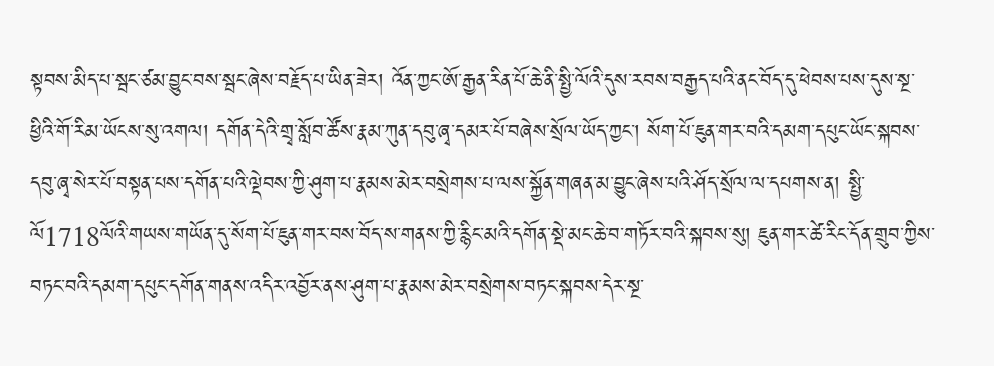སྟབས་མིད་པ་སྦང་ཙམ་བྱུང་བས་སྦང་ཞེས་བརྗོད་པ་ཡིན་ཟེར། འོན་ཀྱང་ཨོ་རྒྱན་རིན་པོ་ཆེ་ནི་སྤྱི་ལོའི་དུས་རབས་བརྒྱད་པའི་ནང་བོད་དུ་ཕེབས་པས་དུས་སྔ་ཕྱིའི་གོ་རིམ་ཡོངས་སུ་འགལ། དགོན་དེའི་གྲྭ་སློབ་ཚོས་རྣམ་ཀུན་དབུ་ཞྭ་དམར་པོ་བཞེས་སྲོལ་ཡོད་ཀྱང་། སོག་པོ་ཇུན་གར་བའི་དམག་དཔུང་ཡོང་སྐབས་དབུ་ཞྭ་སེར་པོ་བསྟན་པས་དགོན་པའི་ལྡེབས་ཀྱི་ཤུག་པ་རྣམས་མེར་བསྲེགས་པ་ལས་སྐྱོན་གཞན་མ་བྱུང་ཞེས་པའི་ཤོད་སྲོལ་ལ་དཔགས་ན། སྤྱི་ལོ1718ལོའི་གཡས་གཡོན་དུ་སོག་པོ་ཇུན་གར་བས་བོད་ས་གནས་ཀྱི་རྙིང་མའི་དགོན་སྡེ་མང་ཆེ་བ་གཏོར་བའི་སྐབས་སུ། ཇུན་གར་ཚེ་རིང་དོན་གྲུབ་ཀྱིས་བཏང་བའི་དམག་དཔུང་དགོན་གནས་འདིར་འབྱོར་ནས་ཤུག་པ་རྣམས་མེར་བསྲེགས་བཏང་སྐབས་དེར་སྔ་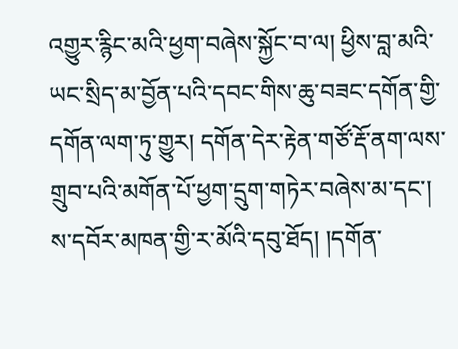འགྱུར་རྙིང་མའི་ཕྱག་བཞེས་སྐྱོང་བ་ལ། ཕྱིས་བླ་མའི་ཡང་སྲིད་མ་བྱོན་པའི་དབང་གིས་ཆུ་བཟང་དགོན་གྱི་དགོན་ལག་ཏུ་གྱུར། དགོན་དེར་རྟེན་གཙོ་རྡོ་ནག་ལས་གྲུབ་པའི་མགོན་པོ་ཕྱག་དྲུག་གཏེར་བཞེས་མ་དང་། ས་དབོར་མཁན་གྱི་ར་མོའི་དབུ་ཐོད། །དགོན་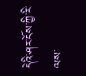དེའི་ཤར་ངོས་ཀྱི་རི་ལས་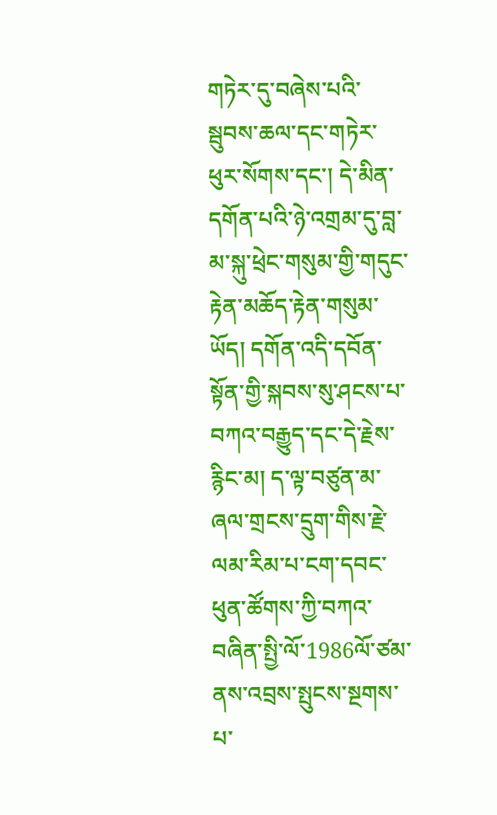གཏེར་དུ་བཞེས་པའི་སྦུབས་ཆལ་དང་གཏེར་ཕུར་སོགས་དང་། དེ་མིན་དགོན་པའི་ཉེ་འགྲམ་དུ་བླ་མ་སྐུ་ཕྲེང་གསུམ་གྱི་གདུང་རྟེན་མཆོད་རྟེན་གསུམ་ཡོད། དགོན་འདི་དབོན་སྟོན་གྱི་སྐབས་སུ་ཤངས་པ་བཀའ་བརྒྱུད་དང་དེ་རྗེས་རྙིང་མ། ད་ལྟ་བཙུན་མ་ཞལ་གྲངས་དྲུག་གིས་རྗེ་ལམ་རིམ་པ་ངག་དབང་ཕུན་ཚོགས་ཀྱི་བཀའ་བཞིན་སྤྱི་ལོ་1986ལོ་ཙམ་ནས་འབྲས་སྤུངས་སྔགས་པ་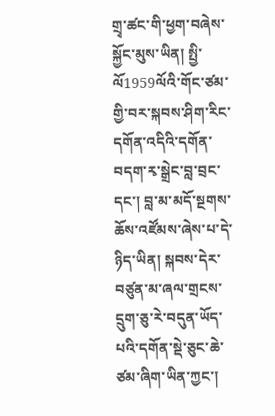གྲྭ་ཚང་གི་ཕྱག་བཞེས་སྐྱོང་མུས་ཡིན། སྤྱི་ལོ1959ལོའི་གོང་ཙམ་གྱི་བར་སྐབས་ཤིག་རིང་དགོན་འདིའི་དགོན་བདག་རྭ་སྒྲེང་བླ་བྲང་དང་། བླ་མ་མདོ་སྔགས་ཆོས་འཛོམས་ཞེས་པ་དེ་ཉིད་ཡིན། སྐབས་དེར་བཙུན་མ་ཞལ་གྲངས་དྲུག་ཅུ་རེ་བདུན་ཡོད་པའི་དགོན་སྡེ་ཅུང་ཆེ་ཙམ་ཞིག་ཡིན་ཀྱང་།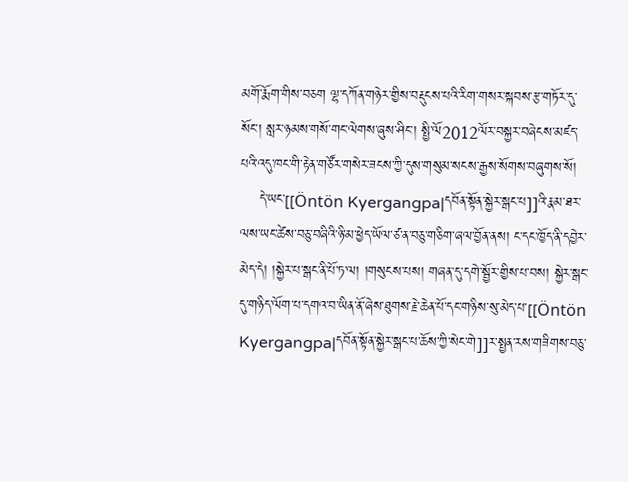མགོ་རྨོག་གིས་བཅག ལྷ་དཀོན་གཉེར་གྱིས་བརྡུངས་པའི་རིག་གསར་སྐབས་རྩ་གཏོར་དུ་སོང་། སླར་ཉམས་གསོ་གང་ལེགས་ཞུས་ཤིང་། སྤྱི་ལོ2012ལོར་བསྐྱར་བཞེངས་མཛད་པའི་འདུ་ཁང་གི་རྟེན་གཙོར་གསེར་ཟངས་ཀྱི་དུས་གསུམ་སངས་རྒྱས་སོགས་བཞུགས་སོ།
    དེ་ཡང་[[Öntön Kyergangpa|དབོན་སྟོན་སྐྱེར་སྒང་པ]]འི་རྣམ་ཐར་ལས་ཡང་ཚེས་བཅུ་བཞིའི་ཉི་མ་ཕྱེད་ཡོལ་ཙ་ན་བཅུ་གཅིག་ཞལ་བྱོན་ནས། ང་དང་ཁྱོད་ནི་དབྱེར་མེད་དེ། །སྐྱེར་པ་སྒང་ནི་པོ་ཏ་ལ། །གསུངས་པས། གཞན་དུ་དགེ་སྦྱོར་གྱིས་པ་བས། སྐྱེར་སྒང་དུ་གཉིད་ལོག་པ་དགའ་བ་ཡིན་ནོ་ཞེས་ཐུགས་རྗེ་ཆེན་པོ་དང་གཉིས་སུ་མེད་པ་[[Öntön Kyergangpa|དབོན་སྟོན་སྐྱེར་སྒང་པ་ཆོས་ཀྱི་སེང་གེ]]ར་སྤྱན་རས་གཟིགས་བཅུ་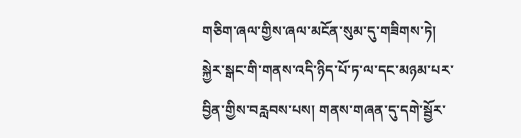གཅིག་ཞལ་གྱིས་ཞལ་མངོན་སུམ་དུ་གཟིགས་ཏེ། སྐྱེར་སྒང་གི་གནས་འདི་ཉིད་པོ་ཏ་ལ་དང་མཉམ་པར་བྱིན་གྱིས་བརླབས་པས། གནས་གཞན་དུ་དགེ་སྦྱོར་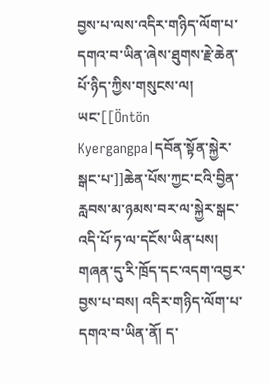བྱས་པ་ལས་འདིར་གཉིད་ལོག་པ་དགའ་བ་ཡིན་ཞེས་ཐུགས་རྗེ་ཆེན་པོ་ཉིད་ཀྱིས་གསུངས་ལ། ཡང་[[Öntön Kyergangpa|དབོན་སྟོན་སྐྱེར་སྒང་པ་]]ཆེན་པོས་ཀྱང་ངའི་བྱིན་རླབས་མ་ཉམས་བར་ལ་སྐྱེར་སྒང་འདི་པོ་ཏ་ལ་དངོས་ཡིན་པས། གཞན་དུ་རི་ཁྲོད་དང་འདག་འབྱར་བྱས་པ་བས། འདིར་གཉིད་ལོག་པ་དགའ་བ་ཡིན་ནོ། ད་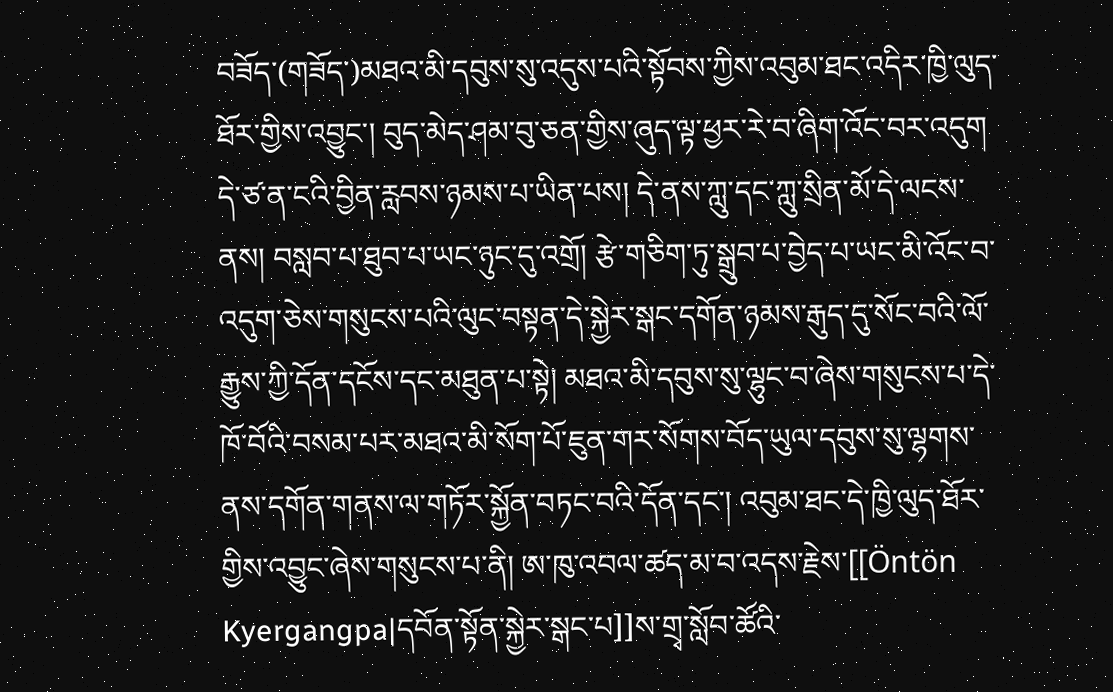བཟོད་(གཟོད་)མཐའ་མི་དབུས་སུ་འདུས་པའི་སྟོབས་ཀྱིས་འབུམ་ཐང་འདིར་ཁྱི་ལུད་ཐོར་གྱིས་འབྱུང་། བུད་མེད་ཤམ་བུ་ཅན་གྱིས་ཞུད་ལྟ་ཕྱར་རེ་བ་ཞིག་འོང་བར་འདུག དེ་ཙ་ན་ངའི་བྱིན་རླབས་ཉམས་པ་ཡིན་པས། དེ་ནས་ཀླུ་དང་ཀླུ་སྲིན་མོ་དེ་ལངས་ནས། བསླབ་པ་ཐུབ་པ་ཡང་ཉུང་དུ་འགྲོ། རྩེ་གཅིག་ཏུ་སྒྲུབ་པ་བྱེད་པ་ཡང་མི་འོང་བ་འདུག་ཅེས་གསུངས་པའི་ལུང་བསྟན་དེ་སྐྱེར་སྒང་དགོན་ཉམས་རྒུད་དུ་སོང་བའི་ལོ་རྒྱུས་ཀྱི་དོན་དངོས་དང་མཐུན་པ་སྟེ། མཐའ་མི་དབུས་སུ་ལྷུང་བ་ཞེས་གསུངས་པ་དེ་ཁོ་བོའི་བསམ་པར་མཐའ་མི་སོག་པོ་ཇུན་གར་སོགས་བོད་ཡུལ་དབུས་སུ་ལྷགས་ནས་དགོན་གནས་ལ་གཏོར་སྐྱོན་བཏང་བའི་དོན་དང་། འབུམ་ཐང་དེ་ཁྱི་ལུད་ཐོར་གྱིས་འབྱུང་ཞེས་གསུངས་པ་ནི། ཨ་ཁུ་འབལ་ཚད་མ་བ་འདས་རྗེས་[[Öntön Kyergangpa|དབོན་སྟོན་སྐྱེར་སྒང་པ]]ས་གྲྭ་སློབ་ཚོའི་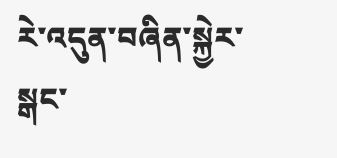རེ་འདུན་བཞིན་སྐྱེར་སྒང་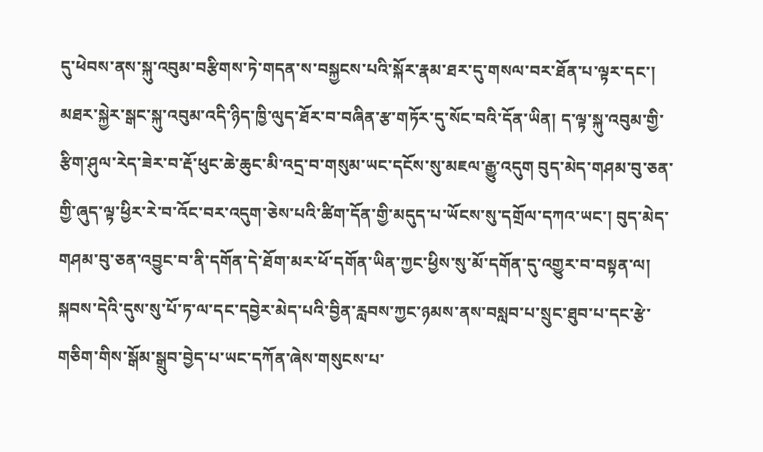དུ་ཕེབས་ནས་སྐུ་འབུམ་བརྩིགས་ཏེ་གདན་ས་བསྐྱངས་པའི་སྐོར་རྣམ་ཐར་དུ་གསལ་བར་ཐོན་པ་ལྟར་དང་། མཐར་སྐྱེར་སྒང་སྐུ་འབུམ་འདི་ཉིད་ཁྱི་ལུད་ཐོར་བ་བཞིན་རྩ་གཏོར་དུ་སོང་བའི་དོན་ཡིན། ད་ལྟ་སྐུ་འབུམ་གྱི་རྩིག་ཤུལ་རེད་ཟེར་བ་རྡོ་ཕུང་ཆེ་ཆུང་མི་འདྲ་བ་གསུམ་ཡང་དངོས་སུ་མཇལ་རྒྱུ་འདུག བུད་མེད་གཤམ་བུ་ཅན་གྱི་ཞུད་ལྟ་ཕྱིར་རེ་བ་འོང་བར་འདུག་ཅེས་པའི་ཚིག་དོན་གྱི་མདུད་པ་ཡོངས་སུ་དགྲོལ་དཀའ་ཡང་། བུད་མེད་གཤམ་བུ་ཅན་འབྱུང་བ་ནི་དགོན་དེ་ཐོག་མར་ཕོ་དགོན་ཡིན་ཀྱང་ཕྱིས་སུ་མོ་དགོན་དུ་འགྱུར་བ་བསྟན་ལ། སྐབས་དེའི་དུས་སུ་པོ་ཏ་ལ་དང་དབྱེར་མེད་པའི་བྱིན་རླབས་ཀྱང་ཉམས་ནས་བསླབ་པ་སྲུང་ཐུབ་པ་དང་རྩེ་གཅིག་གིས་སྒོམ་སྒྲུབ་བྱེད་པ་ཡང་དཀོན་ཞེས་གསུངས་པ་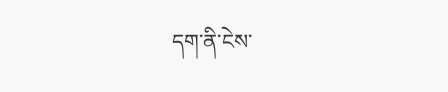དག་ནི་ངེས་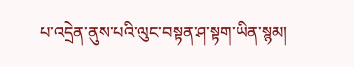པ་འདྲེན་ནུས་པའི་ལུང་བསྟན་ཤ་སྟག་ཡིན་སྙམ།